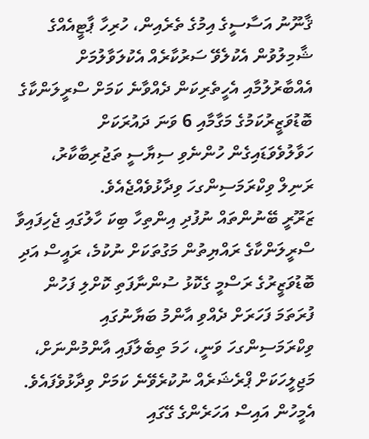ޤާނޫނު އަސާސީގެ އިމުގެ ތެރެއިން، ހުރިހާ ޕާޓީއެއްގެ ޝާމިލުވުން އެކުލެވޭ ސަރުކާރެއް އެކުލަވާލުމަށް އެއްބާރުލުމާއި އެހީތެރިކަން ދެއްވާނެ ކަމަށް ސްރީލަންކާގެ ބޮޑުވަޒީރުކަމުގެ މަގާމާއި 6 ވަނަ ދައުރަކަށް ހަވާލުވެވަޑައިގެން ހުންނެވި ސިޔާސީ ތަޖުރިބާކާރު، ރަނިލް ވިކްރަމަސިންގހަ ވިދާޅުވެއްޖެއެވެ.
ޒަރޫރީ ބޭނުންތައް ނުފުދި އިންތިހާ ބިކަ ހާލުގައި ޖެހިފައިވާ ސްރީލަންކާގެ ރައްޔިތުން މަގުތަކަށް ނުކުމެ، ރައީސް އަދި ބޮޑުވަޒީރުގެ ރަސްމީ ގެކޮޅު ސުންނާފަތި ކޮށްލި ފަހުން ފުރަތަމަ ފަހަރަށް ދެއްވި އާންމު ބަޔާނުގައި ވިކްރަމަސިންގހަ ވަނީ، ހަމަ ތިބެލާފައި އާންމުންނަށް، މަޖިލީހަކަށް ޕްރެޝަރެއް ނުކުރެވޭނެ ކަމަށް ވިދާޅުވެފައެވެ.
އެމީހުން އައިސް އަހަރެންގެ ގޭގައި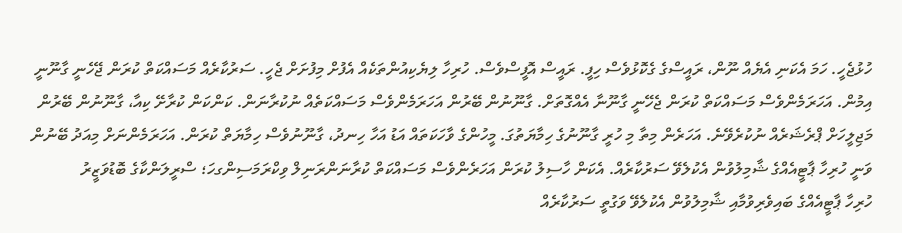ހުޅުޖެހީ. ހަމަ އެކަނި އެޔެއް ނޫން، ރައީސްގެ ގެކޮޅުވެސް ހިފީ. ރައީސް އޮފީސްވެސް. ހުރިހާ ލިޔެކިއުންތަކެއް އެފުށް މިފުށަށް ޖެހީ. ސަރުކާރެއް މަސައްކަތް ކުރަން ޖޭހެނީ ގާނޫނީ އިމުން. އަހަރަމެންވެސް މަސައްކަތް ކުރަން ޖެހޭނީ ގާނޫނާ އެއްގޮތަށް. ގާނޫނުން ބޭރުން އަހަރަމެންވެސް މަސައްކަތެއް ނުކުރާނަން. ކަންކަން ކުރާށޭ ކިއާ، ގާނޫނުން ބޭރުން މަޖިލީހަށް ޕްރެޝަރެއް ނުކުރެވޭނެ. އަހަރެން މިތާ މި ހުރީ ގާނޫނުގެ ހިމާޔަތުގަ. މީހުންގެ ވާހަކަތައް އަޑު އަހާ ހިނދު، ގާނޫނުވެސް ހިމާޔަތް ކުރަން. އަހަރަމެންނަށް މިއަދު ބޭނުން ވަނީ ހުރިހާ ޕާޓީއެއްގެ ޝާމިލުވުން އެކުލެވޭ ސަރުކާރެއް. އެކަން ހާސިލު ކުރަން އަހަރެންވެސް މަސައްކަތް ކުރާނަންރަނިލް ވިކްރަމަސިންގހަ؛ ސްރީލަންކާގެ ބޮޑުވަޒީރު
ހުރިހާ ޕާޓީއެއްގެ ބައިވެރިވުމާއި ޝާމިލުވުން އެކުލެވޭ ވަގުތީ ސަރުކާރެއް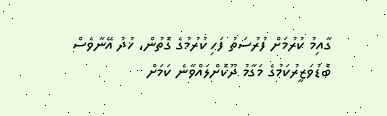ގާއިމު ކުރުމަށް ފުރުސަތު ފަހި ކުރުމުގެ ގޮތުން، ޚުދު އޭނާވެސް ބޮޑުވަޒީރުކަމުގެ މަގާމު ދޫކޮށްލައްވާނެ ކަމަށް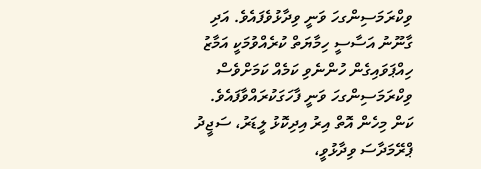ވިކްރަމަސިންގހަ ވަނީ ވިދާޅުވެފައެވެ. އަދި ގާނޫނު އަސާސީ ހިމާޔަތް ކުރެއްވުމަކީ އަމާޒު ހިއްޕަވައިގެން ހުންނެވި ކަމެއް ކަމަށްވެސް ވިކްރަމަސިންގހަ ވަނީ ފާހަގަކުރައްވާފައެވެ.
ކަން މިހެން އޮތް އިރު އިދިކޮޅު ލީޑަރު، ސަޖީދު ޕްރޭމަދާސަ ވިދާޅުވީ،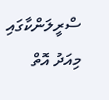ސްރީލަންކާގައި މިއަދު އޮތް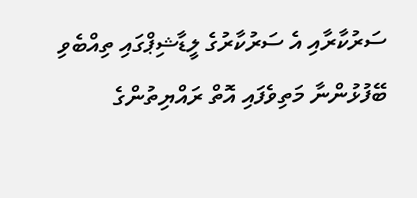ސަރުކާރާއި އެ ސަރުކާރުގެ ލީޑާޝިޕްގައި ތިއްބެވި ބޭފުޅުންނާ މަތިވެފައި އޮތް ރައްޔިތުންގެ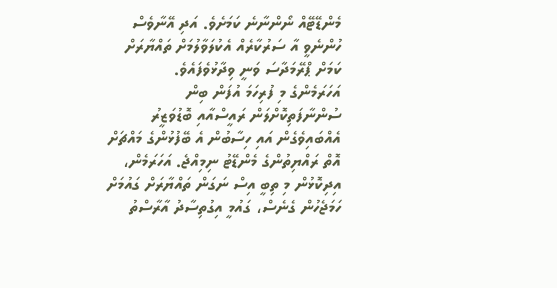މެންޑޭޓޭއް ނޯންނާނެ ކަމަށެވެ. އަދި އޭނާވެސް ހުންނެވީ އާ ސަރުކާރެއް އެކުލަވާލުމަށް ތައްޔާރަށް ކަމަށް ޕްރޭމަދާސަ ވަނީ ވިދާޅުވެފައެވެ.
އަހަރަމެންގެ މި ފުރިހަމަ އުފަން ބިން ސުންނާފަތިކޮށްލަން ރައީސްއާއި ބޮޑުވަޒީރު އެއްބައިވެގެން އައި ހިސާބުން އެ ބޭފުޅުންގެ މައްޗަށް އޮތް ރައްޔިތުންގެ މެންޑޭޓު ނިމިއްޖެ. އަހަރަމެން، އިދިކޮޅުން މި ތިބީ އިސް ނަގަން ތައްޔާރަށް ގައުމަށް ހަމަޖެހުން ގެނެސް، ގައުމީ އިގުތިސާދު އާރާސްތު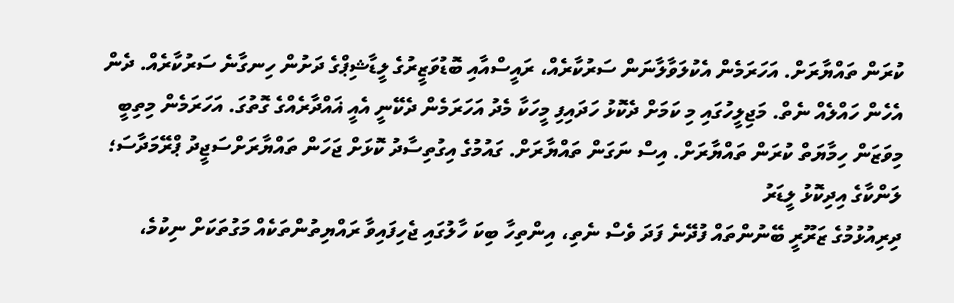ކުރަން ތައްޔާރަށް. އަހަރަމެން އެކުލަވާލާނަން ސަރުކާރެއް، ރައީސްއާއި ބޮޑުވަޒީރުގެ ލީޑާޝިޕްގެ ދަށުން ހިނގާނެ ސަރުކާރެއް. ދެން އެހެން ހައްލެއް ނެތް. މަޖިލީހުގައި މި ކަމަށް ދެކޮޅު ހަދައިފި މީހަކާ މެދު އަހަރަމެން ދެކޭނީ އެއީ ޣައްދާރެއްގެ ގޮތުގަ. އަހަރަމެން މިތިބީ މިވަޒަން ހިމާޔަތް ކުރަން ތައްޔާރަށް. އިސް ނަގަން ތައްޔާރަށް. ގައުމުގެ އިގުތިސާދު ކޮޅަށް ޖަހަން ތައްޔާރަށްސަޖީދު ޕްރޭމަދާސަ؛ ލަންކާގެ އިދިކޮޅު ލީޑަރު
ދިރިއުޅުމުގެ ޒަރޫރީ ބޭނުންތައް ފުދޭނެ ފަދަ ވެސް ނެތި، އިންތިހާ ބިކަ ހާލުގައި ޖެހިފައިވާ ރައްޔިތުންތަކެއް މަގުތަކަށް ނިކުމެ،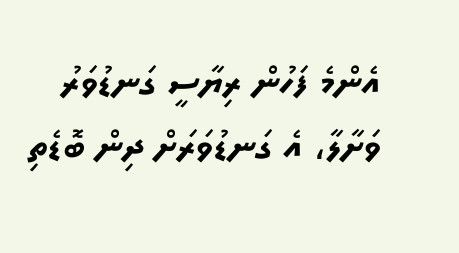އެންމެ ފަހުން ރިޔާސީ ގަނޑުވަރު ވަށާލާ، އެ ގަނޑުވަރަށް ދިން ބޮޑެތި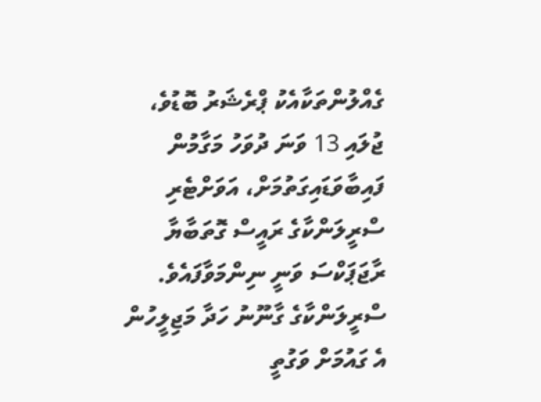ގެއްލުންތަކާއެކު ޕްރެޝަރު ބޮޑުވެ، ޖުލައި 13 ވަނަ ދުވަހު މަގާމުން ފައިބާވަޑައިގަތުމަށް، އަވަށްޓެރި ސްރީލަންކާގެ ރައީސް ގޮތަބާޔާ ރާޖަޕަކްސަ ވަނީ ނިންމަވާފައެވެ.
ސްރީލަންކާގެ ގާނޫނު ހަދާ މަޖިލީހުން އެ ގައުމަށް ވަގުތީ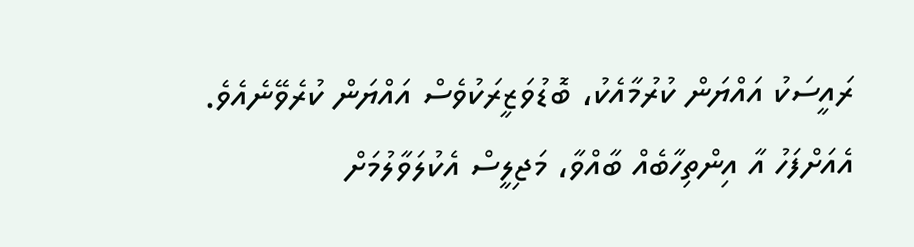ރައީސަކު އައްޔަން ކުރުމާއެކު، ބޮޑުވަޒީރަކުވެސް އައްޔަން ކުރެވޭނެއެވެ. އެއަށްފަހު އާ އިންތިހާބެއް ބާއްވާ، މަޖިލީސް އެކުލަވާލުމަށް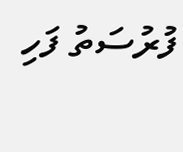ފުރުސަތު ފަހި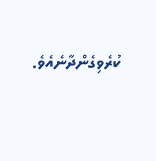ކުރެވިގެންދާނެއެވެ.